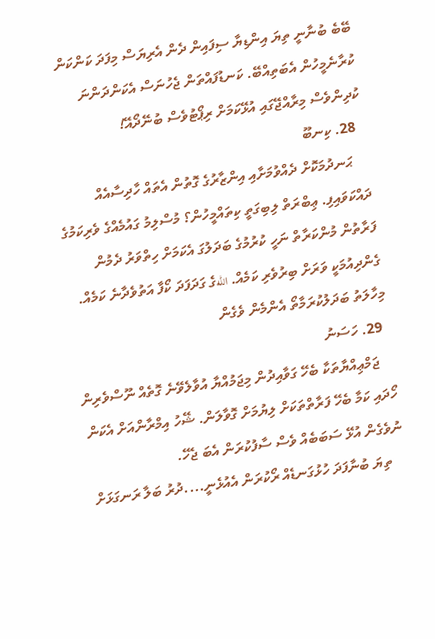ބޭބެ ބުނާނީ ތިޔަ އިންޑިޔާ ސިފައިން ދެން އެރިޔަސް މިފަދަ ކަންކަން ކުރާނެމީހުން އެބަތިއްބޭ. ކަނޑުފައްތަން ޖެހުނަސް އެކަންދަންނަ ކުދިންވެސް މިރާއްޖޭގައި އުޅޭކަމަށް ރިޕޯޓުވެސް ބުނޭދޯއޭ!
  28. ކިނބޫ
    ޙަނދުމަކޮށް ދެއްވުމަށާއި އިންޒާރުގެ ގޮތުން އެތައް ހާދިސާއެއް ދައްކަވައިފި. ޢިބްރަތް ލިބިގަތީ ކިތައްމީހުން؟ މުސްލިމު ގައުމެއްގެ ވެރިކަމުގެ ފަރާތުން މުންކަރާތް ނަހީ ކުރުމުގެ ބަދަލުގަ އެކަމަށް ހިތްވަރު ދެމުން ގެންދިއުމަކީ ވަރަށް ބިރުވެރި ކަމެއް. اللهގެ ގަދަފަދަ ކޯފާ އަތުވެދާނެ ކަމެއް. މިހާލަތު ބަދަލުކުރަމާތޯ އެންމެން ވެގެން
  29. ހަސަނު
    ޖަމްޢިއްޔާތަކާ ބެހޭ ގަވާއިދުން މިޖަމުއްޔާ އުވާލެވޭނެ ގޮތެއް ނޫސްވެރިން ހޯދައި ކަމާ ބެހޭ ފަރާތްތަކަށް ލިޔުމަށް ގޮވާލަން. ޝޭހު އިމްރާންއަށް އެކަން ނުވެގެން އުޅޭ ސަބަބެއް ވެސް ސާފުކުރަން އެބަ ޖެހޭ.
    ތިޔަ ބުނާފަދަ ހުޅުގަނޑެއް ރޯކުރަން އެއުޅެނީ....ދުރު ބަލާ ރަނގަޅަށް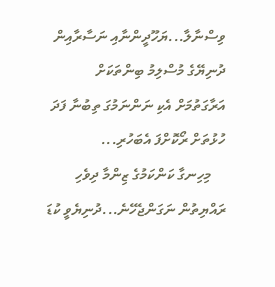ވިސްނާލާ...ޔަހޫދީންނާއި ނަސާރާއިން ދުނިޔޭގެ މުސްލިމު ބިންތަކަށް އަރާގަތުމަށް އެކި ނަންނަމުގަ ތިބުނާ ފަދަ ހުޅުތަށް ރޯކޮށްފަ އެބަހުރި...
    މިހިނގާ ކަންކަމުގެ ޒިންމާ ދިވެހި ރައްޔިތުން ނަގަންޖެހޭނެ...ދުނިޔެވީ ކުޑަ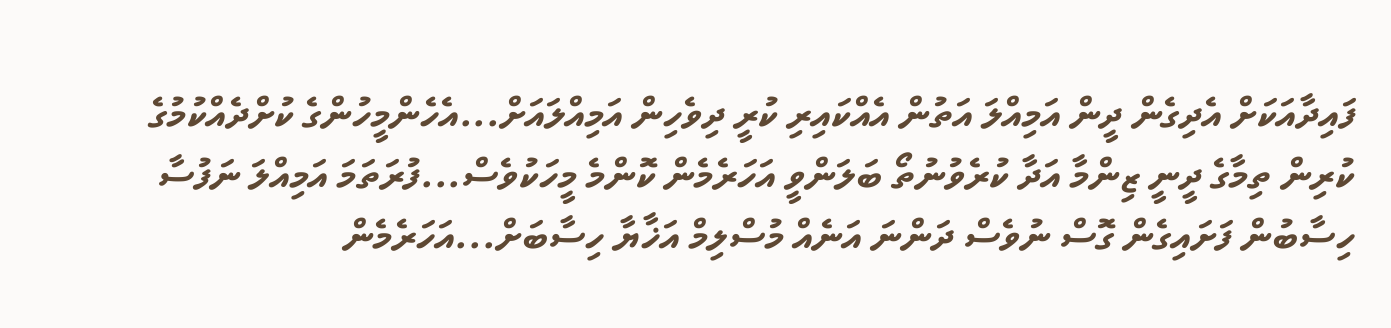ފައިދާއަކަށް އެދިގެން ދީން އަމިއްލަ އަތުން އެއްކައިރި ކުރީ ދިވެހިން އަމިއްލައަށް...އެހެންމީހުންގެ ކުށްދެއްކުމުގެ ކުރިން ތިމާގެ ދީނީ ޒިންމާ އަދާ ކުރެވުނުތޯ ބަލަންވީ އަހަރެމެން ކޮންމެ މީހަކުވެސް...ފުރަތަމަ އަމިއްލަ ނަފުސާ ހިސާބުން ފަށައިގެން ގޮސް ނުވެސް ދަންނަ އަނެއް މުސްލިމް އަޚާޔާ ހިސާބަށް...އަހަރެމެން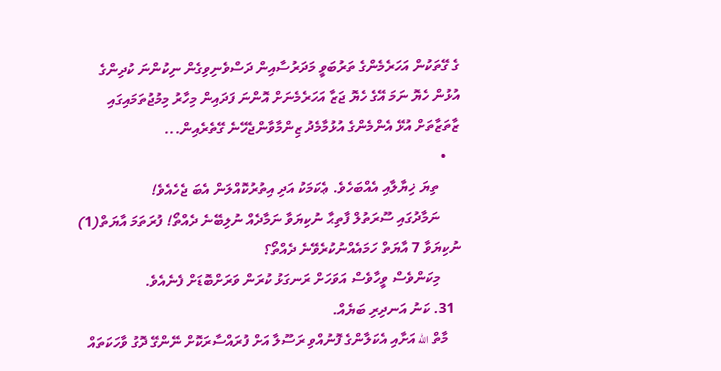ގެ ގޭތަކުން އަހަރެމެންގެ ތަރުބަވީ މަދަރުސާއިން ދަސްވެނިވިގެން ނިކުންނަ ކުދިންގެ އުޅުން ހެޔޮ ނަމަ އޭގެ ހެޔޮ ޖަޒާ އަހަރެމެނަށް އޮންނަ ފަދައިން މިހާރު މިމުޖުތަމައިގައި ޒާތަޒާތަށް އުޅޭ އެންމެންގެ އުޅުމާމެދު ޒިންމާވާންޖެހޭނެ ގޭތެރެއިން...
    •
      ތިޔަ ޚިޔާލާއި އެއްބަހެވެ. ޢެކަމަކު އަދި އިތުރުކޮއްލަން އެބަ ޖެހެއެވެ!
      ނަމާދުގައި ސޫރަތުލް ފާތިޙާ ނުކިޔަވާ ނަމާދެއް ނުލިބޭނެ ދެއްތޯ! ފުރަތަމަ އާޔަތް(1) ނުކިޔަވާ 7 އާޔަތް ހަމައެއްނުކުރެވޭނެ ދެއްތޯ؟
      މިކަންވެސް ވީހާވެސް އަވަހަށް ރަނގަޅު ކުރަން ވަރަށްބޮޑަށް ފެނެއެވެ.
  31. ކަނު އަނދިރި ބަޔެއް.
    މާތް الله އަށާއި އެކަލާންގެ ފޮނުއްވި ރަސޫލާ އަށް ފުރައްސާރަކޮށް ނޭންގޭ ދޮގު ވާހަކަތައް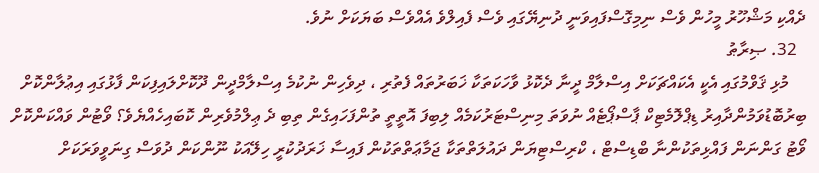ދެއްކި މަޝްހޫރު މީހުން ވެސް ނިމިގޮސްފައިވަނީ ދުނިޔޭގައި ވެސް ފެއިލްވެ އެއްވެސް ބަޔަކަށް ނުވެ.
  32. ޞިރާޠު
    މުޅި ޤަވްމުގައި އެކީ އެކައްޗަކަށް އިސްލާމް ދީނާ ދެކޮޅު ވާހަކަތަކާ ޚަބަރުތައް ފެތުރި ، ދިވެހިން ނުކުމެ އިސްލާމްދީން ދޫކޮށްލައިފިކަން ފާޅުގައި އިޢުލާންކޮށް ބިރުބޮޑުވަމުންދާއިރު ޑިޕްލޮމެޓިކް ޕާސްޕޯޓެއް ނުވަތަ މިނިސްޓަރުކަމެއް ލިބިފަ އޮތީތީ ތުންފަހައިގެން ތިބި ދެ ޢިލްމުވެރިން ކޮބައިހެއްޔެވެ؟ ވޯޓުން ވައްކަންކޮށް ވޯޓު ގަންނަން ފައްޅިތަކުންނާ ބްޑިސްޓް ، ކްރިސްޓިޔަން ދައުލަތްތަކާ ޖަމާޢަތްތަކުން ފައިސާ ޚަރަދުކުރީ ހިލޭއަކު ނޫންކަން ދުވަސް ގިނަވީވަރަކަށް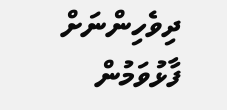ދިވެހިންނަށް ފާޅުވަމުން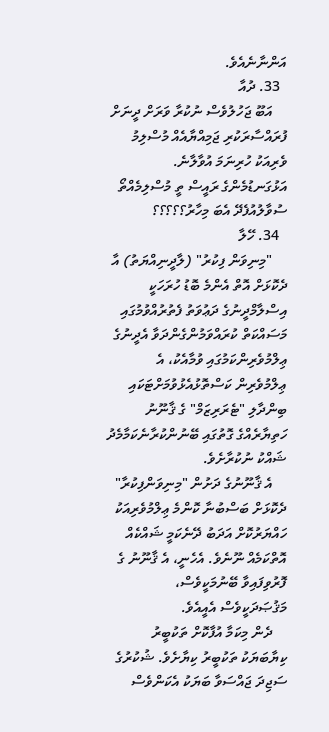އަންނާނެއެވެ.
  33. ދުއާ
    އަބޫ ޖަހުލުވެސް ނުކުރާ ވަރަށް ދީނަށް ފުރައްސާރަކުރި ޖަމިއްޔާއެއް މުސްލިމު ވެރިއަކު ހުރިނަމަ އުވާލާނެ. އަޅުގަނޑުމެންގެ ރައީސް ތީ މުސްލިމެއްތޯ ސުވާލުއުފެދޭ އެބަ މިހާރު؟؟؟؟؟
  34. ހޭލާ
    "މިނިވަން ފިކުރު" (ލާދީނިއްޔަތު) އާ ދެކޮޅަށް އޮތް އެންމެ ބޮޑު ހުރަހަކީ އިސްލާމްދީނުގެ ދަޢުވަތު ފެތުރުއްވުމުގައި މަސައްކަތް ކުރައްވަމުންގެންދަވާ އެދީނުގެ ޢިލްމުވެރިންކަމުގައި ވުމާއެކު، އެ ޢިލްމުވެރިން ކަސްތޮޅުއެޅުވުމަށްޓަކައި ބިންދާލި "ޓެރަރިޒަމް" ގެ ޤާނޫނު ހަތިޔާރެއްގެ ގޮތުގައި ބޭނުންކުރާނެކަމާމެދު ޝައްކު ނުކުރާށެވެ.
    އެ ޤާނޫނުގެ ދަށުން "މިނިވަންފިކުރާ" ދެކޮޅަށް ބަސްބުނާ ކޮންމެ ޢިލްމުވެރިއަކު ހައްޔަރުކޮށް އަދަބު ދޭނެކަމީ ޝައްކެއް އޮތްކަމެއް ނޫނެވެ. އެހެނީ، އެ ޤާނޫނު ގެ ފޮރުވިފައިވާ ބޭނުމަކީވެސް، މަޤުޞަދަކީވެސް އެއީއެވެ.
    ދެން މިކަމާ އުފާކޮށް ތަކުބީރު ކިޔާބަޔަކު ތަކުބީރު ކިޔާށެވެ. ޝުކުރުގެ ސަޖިދަ ޖައްސަވާ ބަޔަކު އެކަންވެސް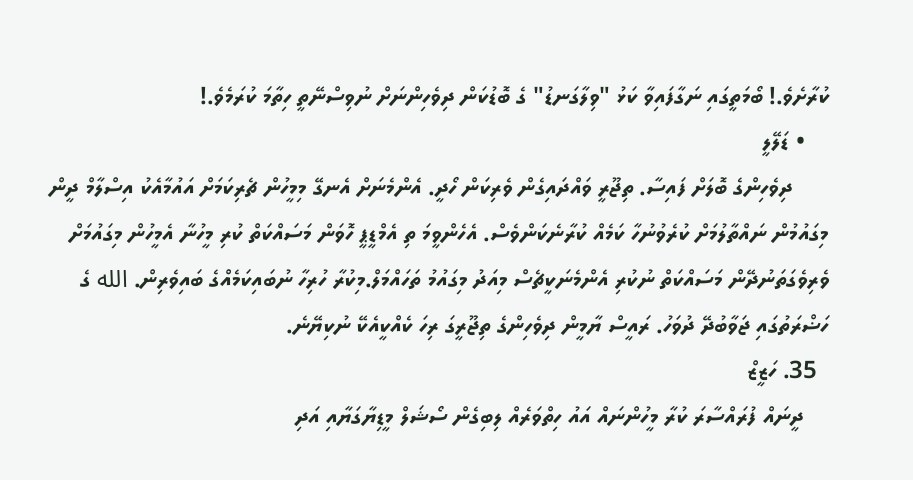ކުރާށެވެ.! ބޯމަތީގައި ނަގާފައިވާ ކަޅު "ވިލާގަނޑު" ގެ ބޮޑުކަން ދިވެހިންނަށް ނުވިސްނޭތީ ހިތާމަ ކުރަމެވެ.!
    • ޑަލޭލީ
      ދިވެހިންގެ ބޮލަށް ފައިސާ. ތިޖޫރީ ވައްދައިގެން ވެރިކަން ހޯދީ. އެންމެނަށް އެނގޭ މިމީހުން ޗެރިކަމަށް އައުމާއެކު އިސްލާމް ދީން މިގައުމުން ނައްތާލުމަށް ކުރެވުނުހާ ކަމެއް ކުރާނެކަންވެސް. އެހެންވީމަ ތި އެމްޑީޕީ ހޮވަން މަސައްކަތް ކުރި މީހުނާ އެމީހުން މިގައުމަށް ވެރިވެގަތަނުދޭން މަސައްކަތް ނުކުރި އެންމެނަކީޗެސް މިއަދު މިގައުމު ތަހައްމަލް.މިކުރާ ހުރިހާ ނުބައިކަމެއްގެ ބައިވެރިން. الله ގެ ހަޟްރަތުގައި ޖަވާބުދޭ ދުވަހު. ރައީސް ޔާމީން ދިވެހިންގެ ތިޖޫރީގަ ރިހަ ކެއްކީއެކޭ ނުކިޔޭނެ.
  35. ހަޒީޒް
    ދީނައް ފުރައްސާރަ ކުރާ މީހުންނައް އައު ހިތްވަރެއް ލިބިގެން ސޯޝަލް މީޑިޔާގަޔާއި އަދި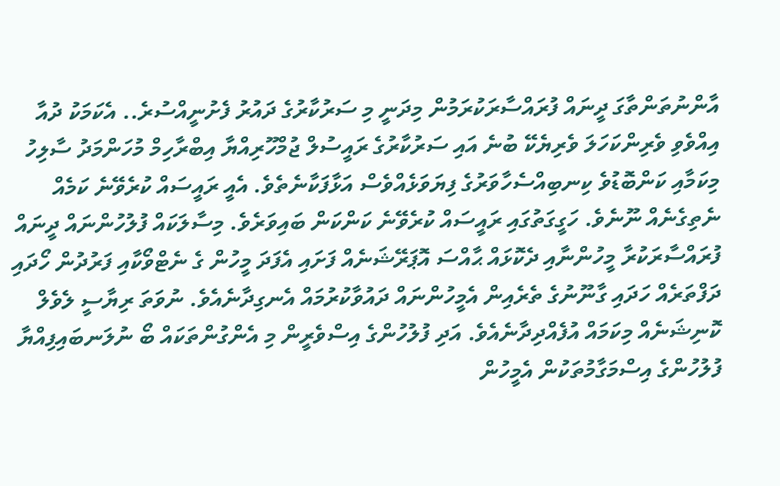އާންނުތަންތާގަ ދީނައް ފުރައްސާރަކުރަމުން މިދަނީ މި ސަރުކާރުގެ ދައުރު ފެށުނީއްސުރެ.. އެކަމަކު ދުއާ އިއްވެވި ވެރިންކަހަލަ ވެރިޔެކޭ ބުނެ އައި ސަރުކާރުގެ ރައީސުލް ޖުމްހޫރިއްޔާ އިބްރާހިމް މުހަންމަދު ސާލިހު މިކަމާއި ކަންބޮޑުވެ ކިނބިއްސެހާވަރުގެ ފިޔަވަޅެއްވެސް އަޅާފަކާނެތެވެ. އެއީ ރައީސައް ކުރެވޭނެ ކަމެއް ނެތިގެނެއް ނޫނެވެ. ހަގީގަތުގައި ރައީސައް ކުރެވޭނެ ކަންކަން ބައިވަރެވެ. މިސާލަކައް ފުލުހުންނައް ދީނައް ފުރައްސާރަކުރާ މީހުންނާއި ދެކޮޅައް ޙާއްސަ އޮޕަރޭޝަނެއް ފަށައި އެފަދަ މީހުން ގެ ނެޓްވޯކާއި ފަރުދުން ހޯދައި ދަފްތަރެއް ހަދައި ގާނޫނުގެ ތެރެއިން އެމީހުންނައް ދައުވާކުރުމައް އެނގިދާނެއެވެ. ނުވަތަ ރިޔާސީ ލެވެލް ކޮނިޝަނެއް މިކަމައް އުފެއްދިދާނެއެވެ. އަދި ފުލުހުންގެ އިސްވެރީން މި އެންގުންތަކައް ބޯ ނުލަނބައިފިއްޔާ ފުލުހުންގެ އިސްމަގާމުތަކުން އެމީހުން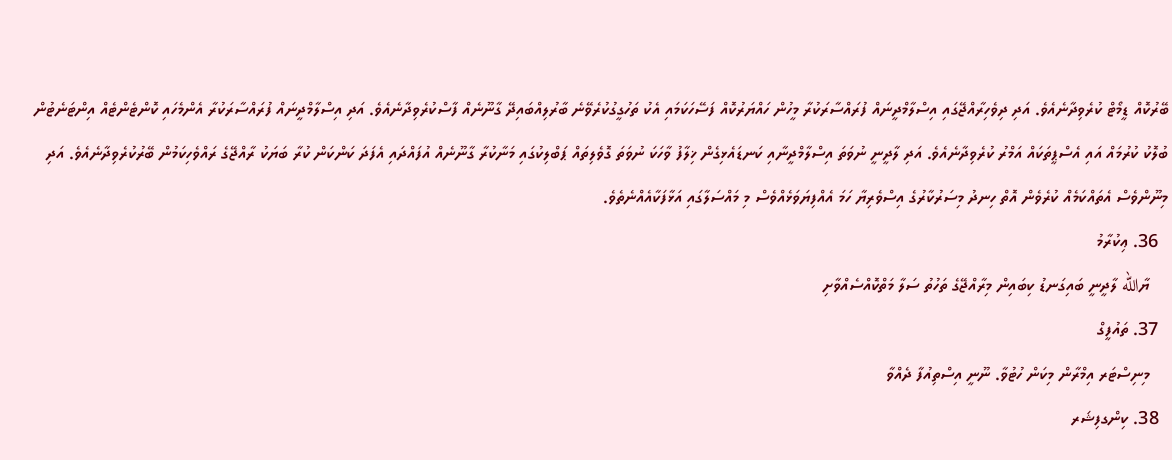ބޭރުކޮއް ޑީމޯޓް ކުރެވިދާނެއެވެ. އަދި ދިވެހިރާއްޖޭގައި އިސްލާމްދީނައް ފުރައްސާރަކުރާ މީހުން ހައްޔަރުކޮއް ފަސޭހަކަމައި އެކު ތަހުގީގުކުރެވޭނެ ބާރުލިއްބައިދޭ ގާނޫނެއް ފާސްކުރެވިދާނެއެވެ. އަދި އިސްލާމްދީނައް ފުރައްސާރަކުރާ އެންމެހައި ކޮންޓެންޓެއް އިންޓަނެޓުން ބުލޮކު ކުރުމައް އައި އެސްޕީތަކައް އަމްރު ކުރެވިދާނެއެވެ. އަދި ލާދީނީ ނުވަތަ އިސްލާމްދީނާއި ކަނޑައެޅިގެން ޚިލާފު ވާހަކަ ނުވަތަ ގޮވެލިތައް ޕަބްލިކުގައި މަނާކުރާ ގާނޫނެއް އުފައްދައި އެފަދަ ކަންކަން ކުރާ ބަޔަކު ރާއްޖޭގެ ރައްވެހިކަމުން ބޭރުކުރެވިދާނެއެވެ. އަދި މިނޫންވެސް އެތައްކަމެއް ކުރެވެން އޮތް ހިނދު މިސަރުކާރުގެ އިސްވެރިޔާ ހަމަ އެއްފިޔަވަޅެއްވެސް މި މައްސަލާގައި އަޅާފަކާއެއްނެތެވެ.
  36. ޢިކުރާމު
    ޔާالله ލާދީނީ ބައިގަނޑު ކިބައިން މިރާއްޖޭގެ ތަހުތު ސަލާ މަތްކޮއްސެއްވާށި
  37. ތައުފީގް
    މިނިސްޓަރ އިމްރާން މިކަން ހުޓުވާ. ނޫނީ އިސްތިއުފާ ދެއްވާ
  38. ކިންގފިޝަރ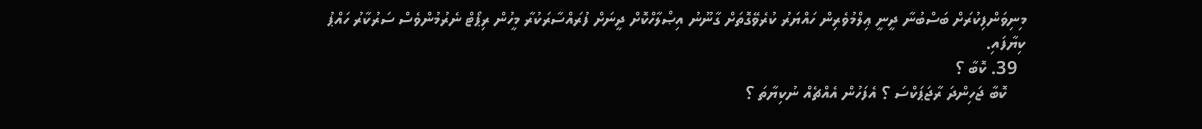މިނިވަންފިކުރަށް ބަސްބުނާ ދީނީ ޢިލްމުވެރިން ހައްޔަރު ކުރެވޭގޮތަށް ގާނޫނު އިޞްލާހްކޮށް ދީނަށް ފުރައްސާރަކުރާ މީހުން ރިޕޯޓް ނެރުމުންވެސް ސަރުކާރު ހައްޕު ކިޔާފައި.
  39. ކޮބާ ؟
    ކޮބާ ޖަހިންދަ ރާޖަޕަކްސަ ؟ އެފަހުން އެއްޗެއް ނުކިޔާތަ ؟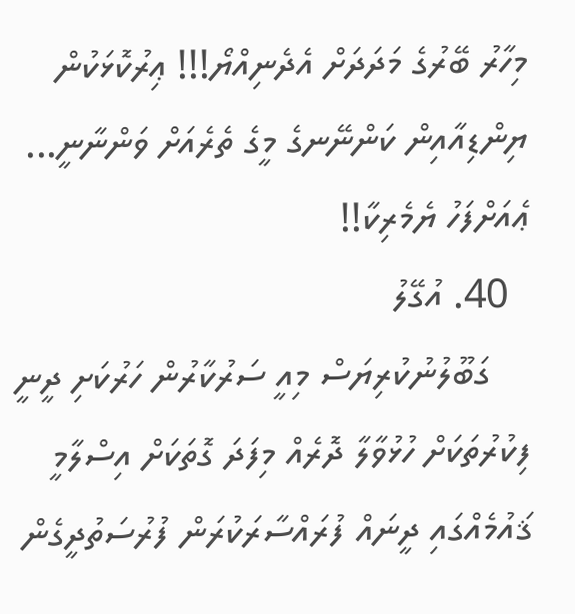މިހާރު ބޭރުގެ މަދަދަށް އެދެނިއްޔޯ!!! ޢިރުކޮޅަކުން ޔިންޑިއާއިން ކަންނޭނގެ މީގެ ތެރެއަށް ވަންނާނީ... ޢެއަށްފަހު ޔެމެރިކާ!!
  40. އުގޭލު
    ގަބޫލުނުކުރިޔަސް މިއީ ސަރުކާރުން ހަރުކަށި ދީނީ ފިކުރުތަކަށް ހުޅުވާލާ ދޮރެއް މިފަދަ ގޮތަކަށް އިސްލާމީ ޤައުމެއްގައި ދީނައް ފުރައްސާރަކުރަން ފުރުސަތުދީގެން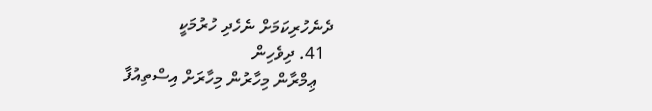ދެނެހުރިކަމަށް ނެހެދި ހުރުމަކީ
  41. ދިވެހިން
    ޢިމްރާން މިހާރުން މިހާރަށް އިސްތިއުފާ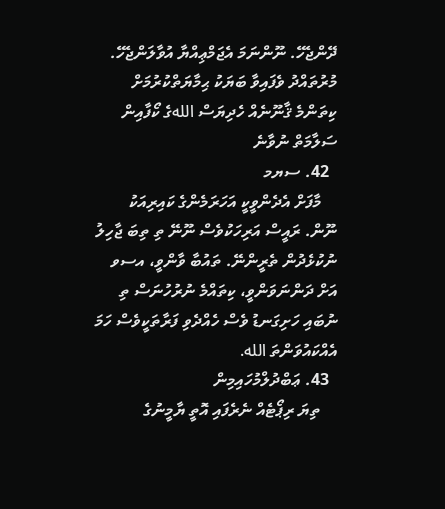ދޭންޖެހޭ. ނޫންނަމަ އެޖަމްޢިއްޔާ އުވާލަންޖެހޭ. މުރުތައްދު ވެފައިވާ ބަޔަކު ޙިމާޔަތްކުރުމަށް ކިތަންމެ ޤާނޫނެއް ހެދިޔަސް اللهގެ ކޯފާއިން ސަލާމަތް ނުވާނެ
  42. ސޔމ
    މާފަށް އެދެންވީކީ އަހަރަމެންގެ ކައިރިއަކު ނޫން. ރައީސް އަރިހަކުވެސް ނޫނޭ ތި ތިބަ ޖާހިލު ނުކުޅެދުން ތެރީންނޭ. ތައުބާ ވާންވީ، އސވ އަށް ދަންނަވަންވީ، ކިތައްމެ ނުރުހުނަސް ތި ނުބައި ހަށިގަނޑު ވެސް ހެއްދެވި ފަރާތަކީވެސް ހަމަ އެއްކައުވަންތަ الله.
  43. ޢަބްދުލްމުހައިމިން
    ތިޔަ ރިޕޯޓެއް ނެރެފައި އޮތީ ޔާމީނުގެ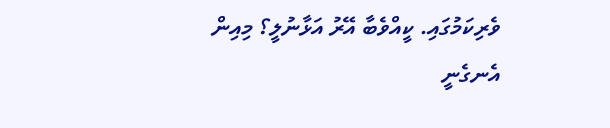ވެރިކަމުގައި. ކީއްވެބާ އޭރު އަޅާނުލީ؟ މިއިން އެނގެނީ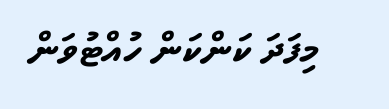މިފަދަ ކަންކަން ހުއްޓުވަން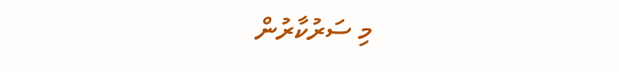މި ސަރުކާރުން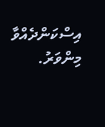އިސްކަންދެއްވާ މިންވަރު.